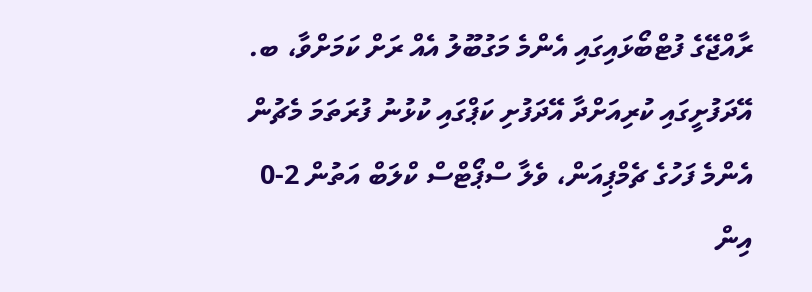ރާއްޖޭގެ ފުޓްބޯޅައިގައި އެންމެ މަގުބޫލު އެއް ރަށް ކަމަށްވާ، ބ. އޭދަފުށީގައި ކުރިއަށްދާ އޭދަފުށި ކަޕްގައި ކުޅުނު ފުރަތަމަ މެޗުން އެންމެ ފަހުގެ ޗެމްޕިއަން، ވެލާ ސްޕޯޓްސް ކްލަބް އަތުން 2-0 އިން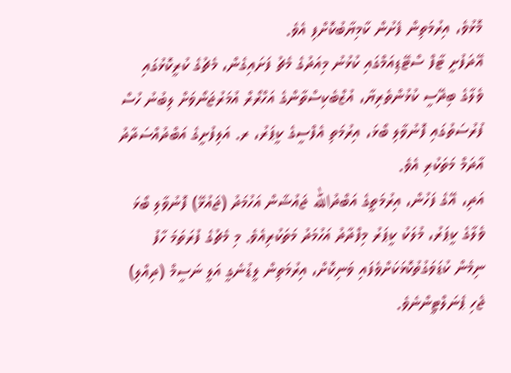މޮޅުވެ، އިރުމަތިން ފެށުން ކާމިޔާބުކޮށްފި އެވެ.
އޭދަފުށީ ޓާފް ސްޓޭޑިއަމްގައި ކުޅުނު މިއަދުގެ މެޗު ފަށައިގެން، މެޗުގެ ކުރީކޮޅުގައި ވެލާގެ ބިދޭސީ ކުޅުންތެރިޔާ، އުޒްބެކިސްތާންގެ އަހްރޯރް އުމަރުޖަނޯވަށް ލިބުނު ހުސް ފުރުސަތުގައި ފޮނުވާލި ބޯޅަ، އިރުމަތި އެފްސީގެ ކީޕަރު، ރ. އަލިފުށީގެ އަބްދުއްސަދާދު އާދަމް މަތަކުރި އެވެ.
އަދި، އޭގެ ފަހުން، އިރުމަތީގެ އަބްދުالله ޖައުޝާން އަހުމަދު (ޖައުޅޭ) ފޮނުވާލި ބޯޅަ ވެލާގެ ކީޕަރު، މުލަކު ކީޕަރު މިފްދާދު އަހުމަދު މަތަކުރިއެވެ. މި މެޗުގެ ފުރަތަމަ ހާފު ނިމެން ކުޑަވަގުތުކޮޅަކަށްވެފައި ވަނިކޮށް، އިރުމަތިން ލީޑުނެގީ އަލީ ނަސީމް (ދިއްލި) ޖެހި ޕެނަލްޓީންނެވެ.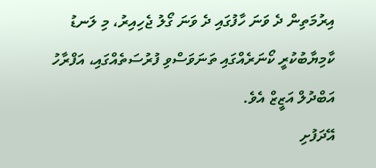އިރުމަތިން ދެ ވަނަ ހާފުގައި ދެ ވަނަ ގޯލު ޖެހިއިރު، މި ލަނޑު ކާމިޔާބުކުރީ ކޯނަރެއްގައި ތަނަވަސްވި ފުރުސަތެއްގައި، އަފްރާހު އަބްދުލް އަޒީޒް އެވެ.
އޭދަފުށި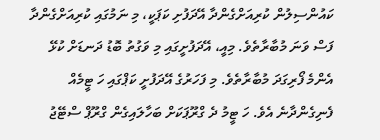ކައުންސިލުން ކުރިއަށްގެންދާ އޭދަފުށި ކަޕަކީ، މި ނަމުގައި ކުރިއަށްގެންދާ ފަސް ވަނަ މުބާރާތެވެ. މިއީ، އޭދަފުށީގައި މި ވަގުތު ބޮޑު ދަނޑަށް ކުޅޭ އެންމެ ފޯރިގަދަ މުބާރާތެވެ. މި ފަހަރުގެ އޭދަފުށީ ކަޕްގައި ހަ ޓީމެއް ފެނިގެންދާނެ އެވެ. ހަ ޓީމު ދެ ގްރޫޕަކަށް ބަހާލައިގެން ގްރޫޕް ސްޓޭޖު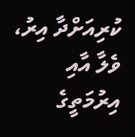ކުރިއަށްދާ އިރު، ވެލާ އާއި އިރުމަތީގެ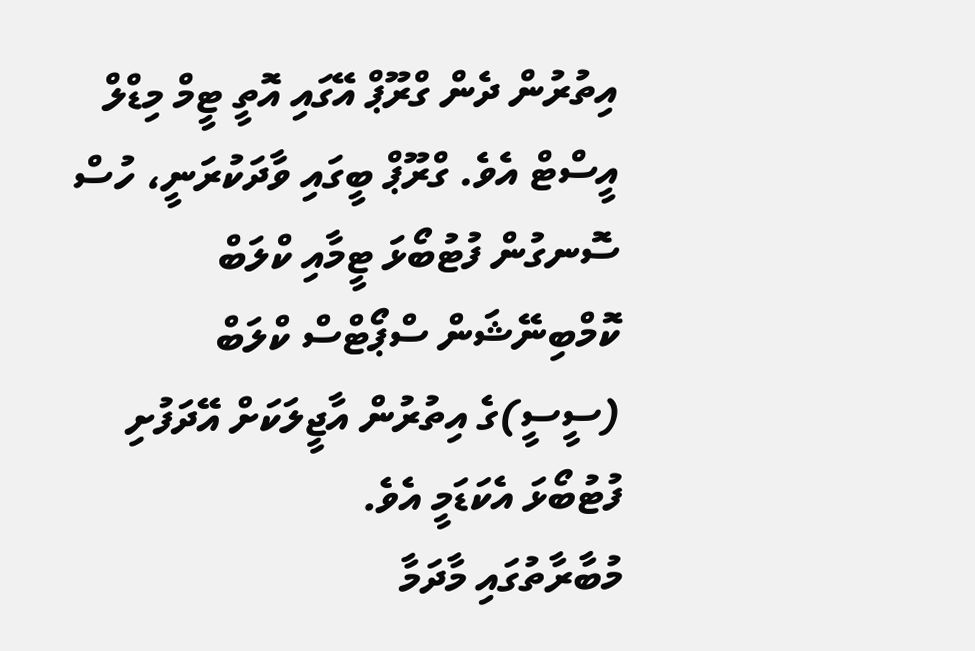އިތުރުން ދެން ގްރޫޕް އޭގައި އޮތީ ޓީމް މިޑްލް އީސްޓް އެވެ. ގްރޫޕް ބީގައި ވާދަކުރަނީ، ހުސް ސޮނގުން ފުޓުބޯޅަ ޓީމާއި ކްލަބް ކޮމްބިނޭޝަން ސްޕޯޓްސް ކްލަބް (ސީސީ)ގެ އިތުރުން އާޖީލަކަށް އޭދަފުށި ފުޓުބޯޅަ އެކަޑަމީ އެވެ.
މުބާރާތުގައި މާދަމާ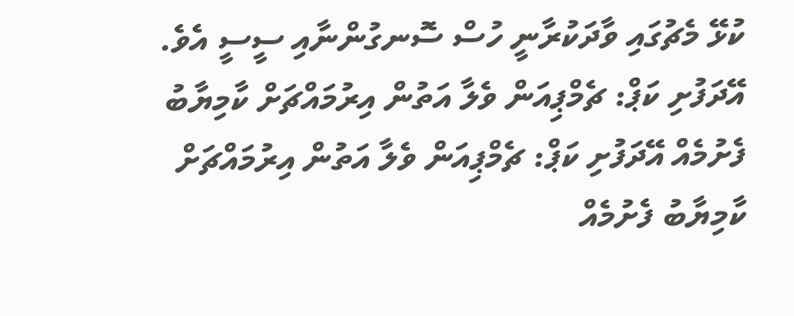ކުޅޭ މެޗުގައި ވާދަކުރާނީ ހުސް ސޮނގުންނާއި ސީސީ އެވެ.
އޭދަފުށި ކަޕް: ޗެމްޕިއަން ވެލާ އަތުން އިރުމައްޗަށް ކާމިޔާބު ފެށުމެއް އޭދަފުށި ކަޕް: ޗެމްޕިއަން ވެލާ އަތުން އިރުމައްޗަށް ކާމިޔާބު ފެށުމެއް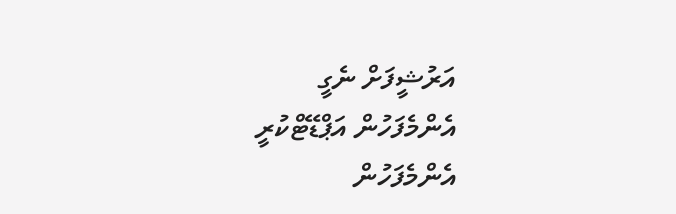އަރުޝީފަށް ނެގީ
އެންމެފަހުން އަޕްޑޭޓްކުރީ
އެންމެފަހުން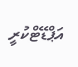އަޕްޑޭޓްކުރީ